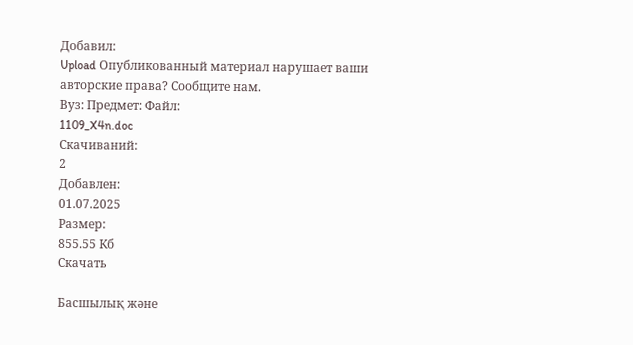Добавил:
Upload Опубликованный материал нарушает ваши авторские права? Сообщите нам.
Вуз: Предмет: Файл:
1109_X4n.doc
Скачиваний:
2
Добавлен:
01.07.2025
Размер:
855.55 Кб
Скачать

Басшылық және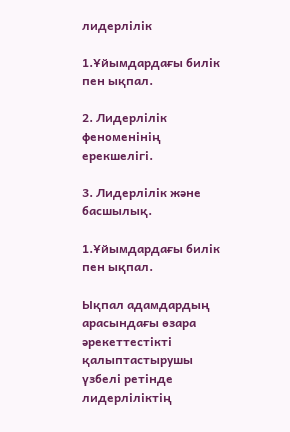лидерлілік

1.Ұйымдардағы билік пен ықпал.

2. Лидерлілік феноменінің ерекшелігі.

3. Лидерлілік және басшылық.

1.Ұйымдардағы билік пен ықпал.

Ықпал адамдардың арасындағы өзара әрекеттестікті қалыптастырушы үзбелі ретінде лидерліліктің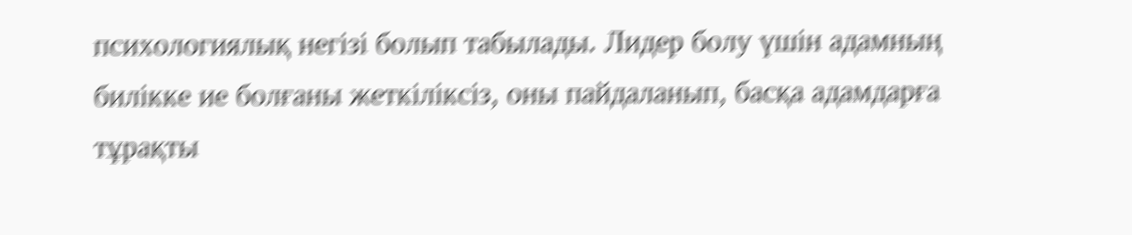психологиялық негізі болып табылады. Лидер болу үшін адамның билікке ие болғаны жеткіліксіз, оны пайдаланып, басқа адамдарға тұрақты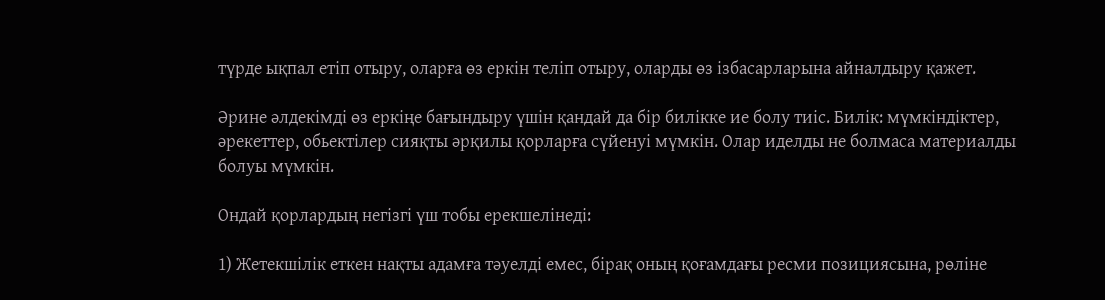түрде ықпал етіп отыру, оларға өз еркін теліп отыру, оларды өз ізбасарларына айналдыру қажет.

Әрине әлдекімді өз еркіңе бағындыру үшін қандай да бір билікке ие болу тиіс. Билік: мүмкіндіктер, әрекеттер, обьектілер сияқты әрқилы қорларға сүйенуі мүмкін. Олар иделды не болмаса материалды болуы мүмкін.

Ондай қорлардың негізгі үш тобы ерекшелінеді:

1) Жетекшілік еткен нақты адамға тәуелді емес, бірақ оның қоғамдағы ресми позициясына, рөліне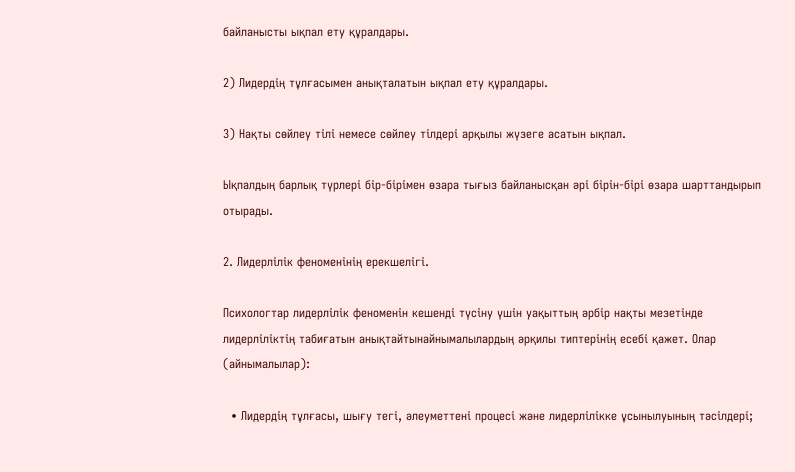байланысты ықпал ету құралдары.

2) Лидердің тұлғасымен анықталатын ықпал ету құралдары.

3) Нақты сөйлеу тілі немесе сөйлеу тілдері арқылы жүзеге асатын ықпал.

Ықпалдың барлық түрлері бір-бірімен өзара тығыз байланысқан әрі бірін-бірі өзара шарттандырып отырады.

2. Лидерлілік феноменінің ерекшелігі.

Психологтар лидерлілік феноменін кешенді түсіну үшін уақыттың әрбір нақты мезетінде лидерліліктің табиғатын анықтайтынайнымалылардың әрқилы типтерінің есебі қажет. Олар (айнымалылар):

  • Лидердің тұлғасы, шығу тегі, әлеуметтені процесі және лидерлілікке ұсынылуының тәсілдері;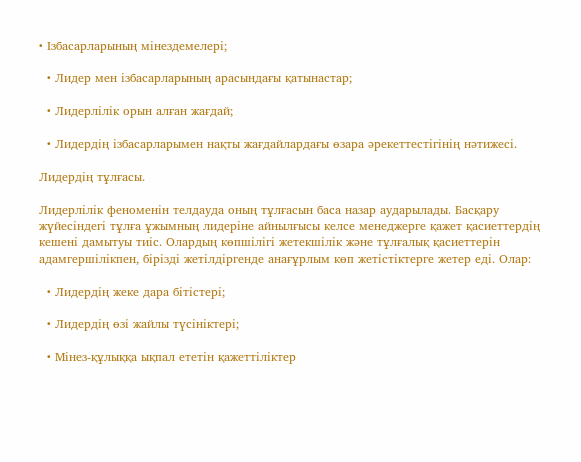• Ізбасарларының мінездемелері;

  • Лидер мен ізбасарларының арасындағы қатынастар;

  • Лидерлілік орын алған жағдай;

  • Лидердің ізбасарларымен нақты жағдайлардағы өзара әрекеттестігінің нәтижесі.

Лидердің тұлғасы.

Лидерлілік феноменін телдауда оның тұлғасын баса назар аударылады. Басқару жүйесіндегі тұлға ұжымның лидеріне айнылғысы келсе менеджерге қажет қасиеттердің кешені дамытуы тиіс. Олардың көпшілігі жетекшілік және тұлғалық қасиеттерін адамгершілікпен, бірізді жетілдіргенде анағұрлым көп жетістіктерге жетер еді. Олар:

  • Лидердің жеке дара бітістері;

  • Лидердің өзі жайлы түсініктері;

  • Мінез-құлыққа ықпал ететін қажеттіліктер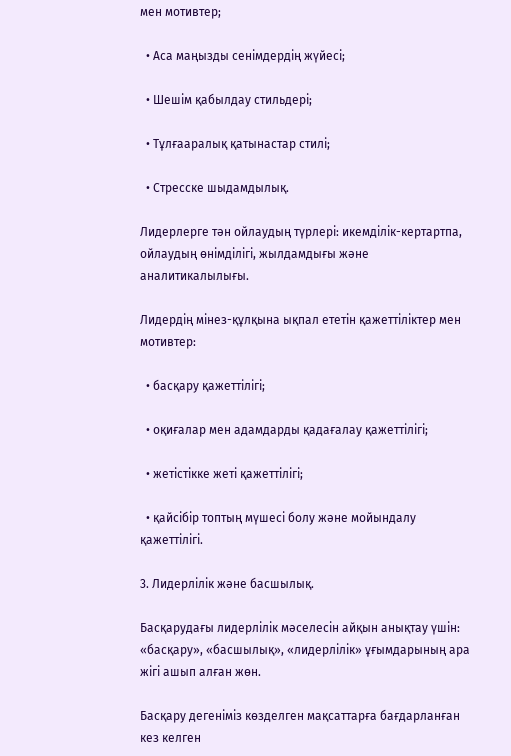мен мотивтер;

  • Аса маңызды сенімдердің жүйесі;

  • Шешім қабылдау стильдері;

  • Тұлғааралық қатынастар стилі;

  • Стресске шыдамдылық.

Лидерлерге тән ойлаудың түрлері: икемділік-кертартпа, ойлаудың өнімділігі, жылдамдығы және аналитикалылығы.

Лидердің мінез-құлқына ықпал ететін қажеттіліктер мен мотивтер:

  • басқару қажеттілігі;

  • оқиғалар мен адамдарды қадағалау қажеттілігі;

  • жетістікке жеті қажеттілігі;

  • қайсібір топтың мүшесі болу және мойындалу қажеттілігі.

3. Лидерлілік және басшылық.

Басқарудағы лидерлілік мәселесін айқын анықтау үшін: «басқару», «басшылық», «лидерлілік» ұғымдарының ара жігі ашып алған жөн.

Басқару дегеніміз көзделген мақсаттарға бағдарланған кез келген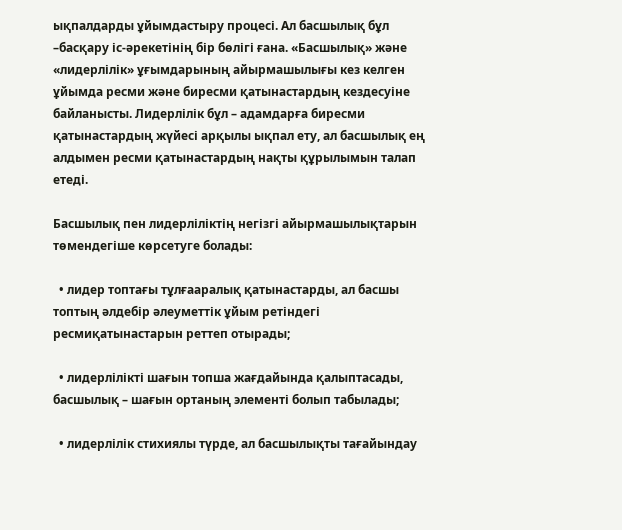ықпалдарды ұйымдастыру процесі. Ал басшылық бұл –басқару іс-әрекетінің бір бөлігі ғана. «Басшылық» және «лидерлілік» ұғымдарының айырмашылығы кез келген ұйымда ресми және биресми қатынастардың кездесуіне байланысты. Лидерлілік бұл – адамдарға биресми қатынастардың жүйесі арқылы ықпал ету, ал басшылық ең алдымен ресми қатынастардың нақты құрылымын талап етеді.

Басшылық пен лидерліліктің негізгі айырмашылықтарын төмендегіше көрсетуге болады:

  • лидер топтағы тұлғааралық қатынастарды, ал басшы топтың әлдебір әлеуметтік ұйым ретіндегі ресмиқатынастарын реттеп отырады;

  • лидерлілікті шағын топша жағдайында қалыптасады, басшылық – шағын ортаның элементі болып табылады;

  • лидерлілік стихиялы түрде, ал басшылықты тағайындау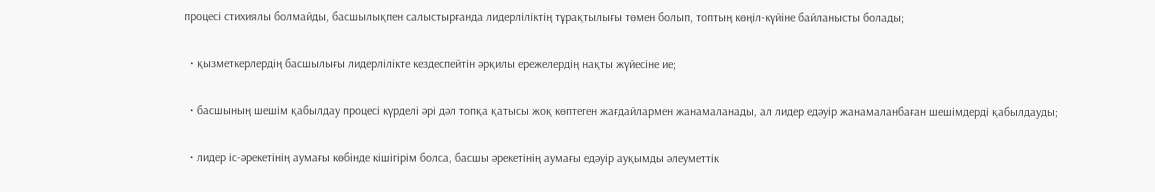процесі стихиялы болмайды, басшылықпен салыстырғанда лидерліліктің тұрақтылығы төмен болып, топтың көңіл-күйіне байланысты болады;

  • қызметкерлердің басшылығы лидерлілікте кездеспейтін әрқилы ережелердің нақты жүйесіне ие;

  • басшының шешім қабылдау процесі күрделі әрі дәл топқа қатысы жоқ көптеген жағдайлармен жанамаланады, ал лидер едәуір жанамаланбаған шешімдерді қабылдауды;

  • лидер іс-әрекетінің аумағы көбінде кішігірім болса, басшы әрекетінің аумағы едәуір ауқымды әлеуметтік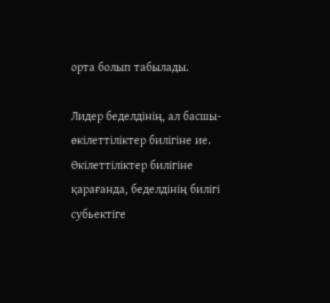орта болып табылады.

Лидер беделдінің, ал басшы-өкілеттіліктер билігіне ие. Өкілеттіліктер билігіне қарағанда, беделдінің билігі субьектіге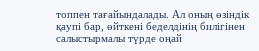топпен тағайындалады. Ал оның өзіндік қаупі бар, өйткені беделдінің билігінен салыстырмалы түрде оңай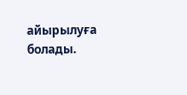айырылуға болады.